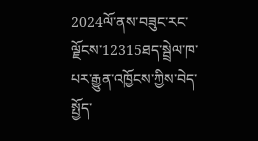2024ལོ་ནས་བཟུང་རང་ལྗོངས་12315ཐད་སྦྲེལ་ཁ་པར་རྒྱུན་འཁྱོངས་ཀྱིས་བེད་སྤྱོད་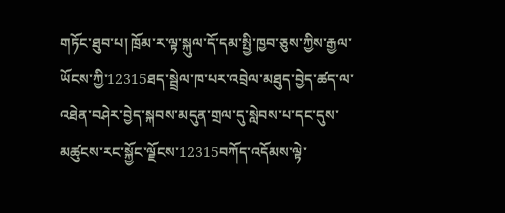གཏོང་ཐུབ་པ། ཁྲོམ་ར་ལྟ་སྐུལ་དོ་དམ་སྤྱི་ཁྱབ་ཅུས་ཀྱིས་རྒྱལ་ཡོངས་ཀྱི་12315ཐད་སྦྲེལ་ཁ་པར་འབྲེལ་མཐུད་བྱེད་ཚད་ལ་འཐེན་བཤེར་བྱེད་སྐབས་མདུན་གྲལ་དུ་སླེབས་པ་དང་དུས་མཚུངས་རང་སྐྱོང་ལྗོངས་12315བཀོད་འདོམས་ལྟེ་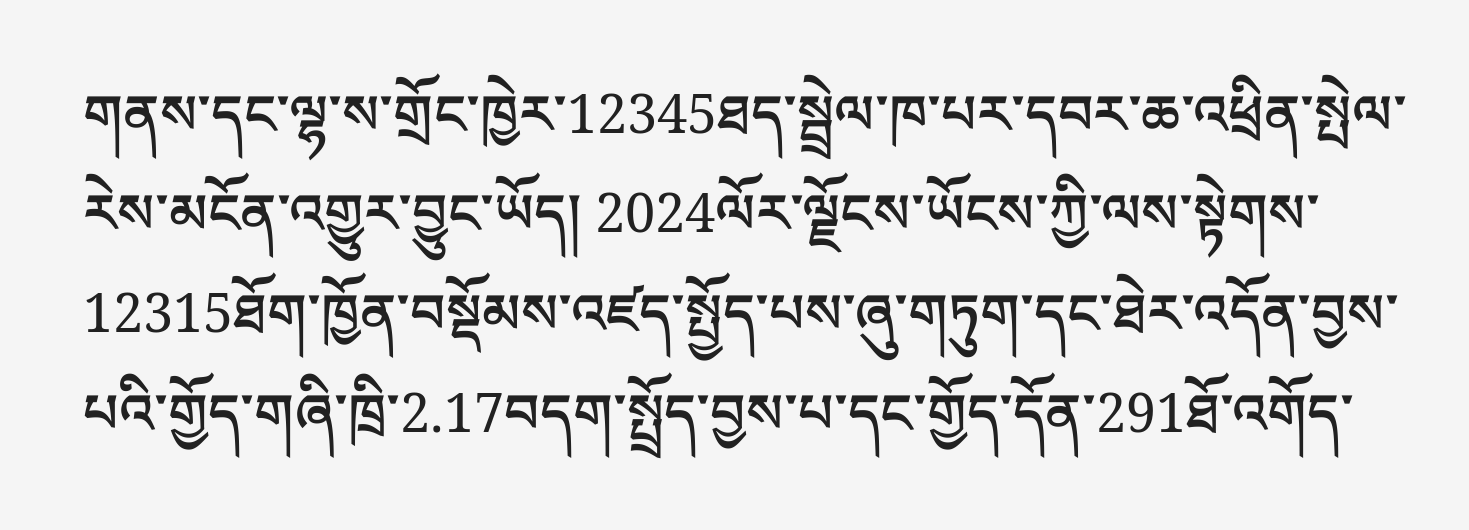གནས་དང་ལྷ་ས་གྲོང་ཁྱེར་12345ཐད་སྦྲེལ་ཁ་པར་དབར་ཆ་འཕྲིན་སྤེལ་རེས་མངོན་འགྱུར་བྱུང་ཡོད། 2024ལོར་ལྗོངས་ཡོངས་ཀྱི་ལས་སྟེགས་12315ཐོག་ཁྱོན་བསྡོམས་འཛད་སྤྱོད་པས་ཞུ་གཏུག་དང་ཐེར་འདོན་བྱས་པའི་གྱོད་གཞི་ཁྲི་2.17བདག་སྤྲོད་བྱས་པ་དང་གྱོད་དོན་291ཐོ་འགོད་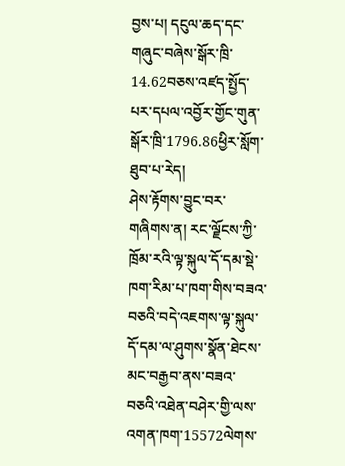བྱས་པ། དངུལ་ཆད་དང་གཞུང་བཞེས་སྒོར་ཁྲི་14.62བཅས་འཛད་སྤྱོད་པར་དཔལ་འབྱོར་གྱོང་གུན་སྒོར་ཁྲི་1796.86ཕྱིར་སློག་ཐུབ་པ་རེད།
ཤེས་རྟོགས་བྱུང་བར་གཞིགས་ན། རང་ལྗོངས་ཀྱི་ཁྲོམ་རའི་ལྟ་སྐུལ་དོ་དམ་སྡེ་ཁག་རིམ་པ་ཁག་གིས་བཟའ་བཅའི་བདེ་འཇགས་ལྟ་སྐུལ་དོ་དམ་ལ་ཤུགས་སྣོན་ཐེངས་མང་བརྒྱབ་ནས་བཟའ་བཅའི་འཐེན་བཤེར་གྱི་ལས་འགན་ཁག་15572ལེགས་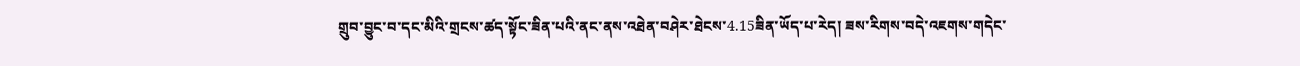གྲུབ་བྱུང་བ་དང་མིའི་གྲངས་ཚད་སྟོང་ཟིན་པའི་ནང་ནས་འཐེན་བཤེར་ཐེངས་4.15ཟིན་ཡོད་པ་རེད། ཟས་རིགས་བདེ་འཇགས་གདེང་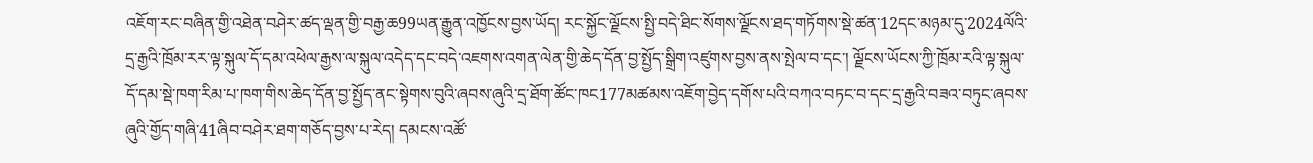འཇོག་རང་བཞིན་གྱི་འཐེན་བཤེར་ཚད་ལྡན་གྱི་བརྒྱ་ཆ99ཡན་རྒྱུན་འཁྱོངས་བྱས་ཡོད། རང་སྐྱོང་ལྗོངས་སྤྱི་བདེ་ཐིང་སོགས་ལྗོངས་ཐད་གཏོགས་སྡེ་ཚན་12དང་མཉམ་དུ་2024ལོའི་དྲ་རྒྱའི་ཁྲོམ་རར་ལྟ་སྐུལ་དོ་དམ་འཕེལ་རྒྱས་ལ་སྐུལ་འདེད་དང་བདེ་འཇགས་འགན་ལེན་གྱི་ཆེད་དོན་བྱ་སྤྱོད་སྒྲིག་འཛུགས་བྱས་ནས་སྤེལ་བ་དང་། ལྗོངས་ཡོངས་ཀྱི་ཁྲོམ་རའི་ལྟ་སྐུལ་དོ་དམ་སྡེ་ཁག་རིམ་པ་ཁག་གིས་ཆེད་དོན་བྱ་སྤྱོད་ནང་སྟེགས་བུའི་ཞབས་ཞུའི་དྲ་ཐོག་ཚོང་ཁང177མཚམས་འཇོག་བྱེད་དགོས་པའི་བཀའ་བཏང་བ་དང་དྲ་རྒྱའི་བཟའ་བཏུང་ཞབས་ཞུའི་གྱོད་གཞི་41ཞིབ་བཤེར་ཐག་གཅོད་བྱས་པ་རེད། དམངས་འཚོ་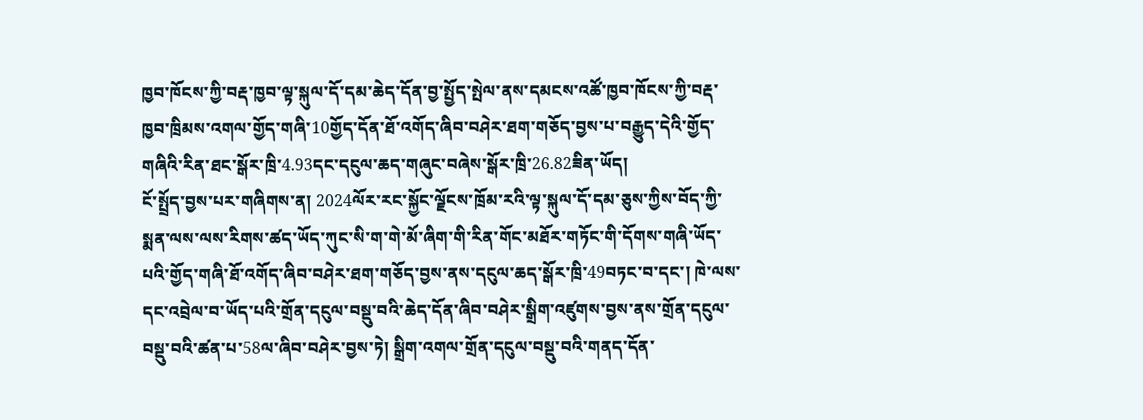ཁྱབ་ཁོངས་ཀྱི་བརྡ་ཁྱབ་ལྟ་སྐུལ་དོ་དམ་ཆེད་དོན་བྱ་སྤྱོད་སྤེལ་ནས་དམངས་འཚོ་ཁྱབ་ཁོངས་ཀྱི་བརྡ་ཁྱབ་ཁྲིམས་འགལ་གྱོད་གཞི་10གྱོད་དོན་ཐོ་འགོད་ཞིབ་བཤེར་ཐག་གཅོད་བྱས་པ་བརྒྱུད་དེའི་གྱོད་གཞིའི་རིན་ཐང་སྒོར་ཁྲི་4.93དང་དངུལ་ཆད་གཞུང་བཞེས་སྒོར་ཁྲི་26.82ཟིན་ཡོད།
ངོ་སྤྲོད་བྱས་པར་གཞིགས་ན། 2024ལོར་རང་སྐྱོང་ལྗོངས་ཁྲོམ་རའི་ལྟ་སྐུལ་དོ་དམ་ཅུས་ཀྱིས་བོད་ཀྱི་སྨན་ལས་ལས་རིགས་ཚད་ཡོད་ཀུང་སི་ག་གེ་མོ་ཞིག་གི་རིན་གོང་མཐོར་གཏོང་གི་དོགས་གཞི་ཡོད་པའི་གྱོད་གཞི་ཐོ་འགོད་ཞིབ་བཤེར་ཐག་གཅོད་བྱས་ནས་དངུལ་ཆད་སྒོར་ཁྲི་49བཏང་བ་དང་། ཁེ་ལས་དང་འབྲེལ་བ་ཡོད་པའི་གྲོན་དངུལ་བསྡུ་བའི་ཆེད་དོན་ཞིབ་བཤེར་སྒྲིག་འཛུགས་བྱས་ནས་གྲོན་དངུལ་བསྡུ་བའི་ཚན་པ་58ལ་ཞིབ་བཤེར་བྱས་ཏེ། སྒྲིག་འགལ་གྲོན་དངུལ་བསྡུ་བའི་གནད་དོན་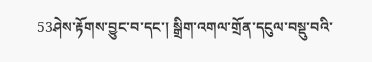53ཤེས་རྟོགས་བྱུང་བ་དང་། སྒྲིག་འགལ་གྲོན་དངུལ་བསྡུ་བའི་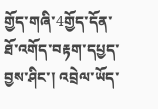གྱོད་གཞི་4གྱོད་དོན་ཐོ་འགོད་བརྟག་དཔྱད་བྱས་ཤིང་། འབྲེལ་ཡོད་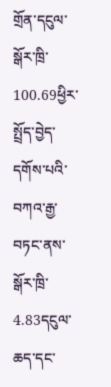གྲོན་དངུལ་སྒོར་ཁྲི་100.69ཕྱིར་སྤྲོད་བྱེད་དགོས་པའི་བཀའ་རྒྱ་བཏང་ནས་སྒོར་ཁྲི་4.83དངུལ་ཆད་དང་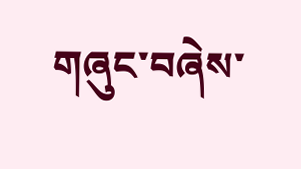གཞུང་བཞེས་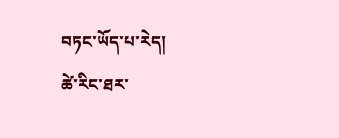བཏང་ཡོད་པ་རེད།
ཚེ་རིང་ཐར་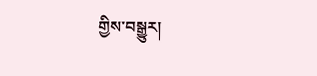གྱིས་བསྒྱུར།